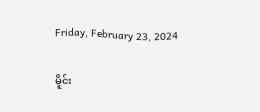Friday, February 23, 2024

မိူင်း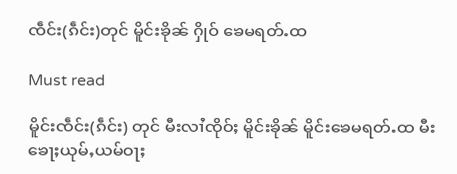ၸဵင်း(ၵဵင်း)တုင် မိူင်းၶိုၼ် ႁိုဝ် ၶေမရတ်ႉထ

Must read

မိူင်းၸဵင်း(ၵဵင်း) တုင် မီးလၢႆၸိုဝ်ႈ မိူင်းၶိုၼ် မိူင်းၶေမရတ်ႉထ မီးၶေႃႈယုမ်ႇယမ်ဝႃႈ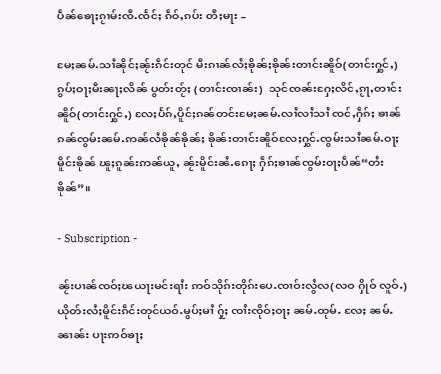ပဵၼ်ၶေႃႈၵႂၢမ်းၸီႉၸႅင်ႈ ၵဵဝ်ႇၵပ်း တီႈမႃး –

မႄႈၼမ်ႉသၢႆၼိုင်ႈၼႂ်းၵဵင်းတုင် မီးၵၢၼ်လႆႈၶိုၼ်ႈၶိုၼ်းတၢင်းၼိူဝ်(တၢင်းႁွင်ႇ) ၵွပ်ႈဝႃႈမီးၼႃႈလိၼ် ပွတ်းတႂ်ႈ (တၢင်းၸၢၼ်း)  သုင်ၸၼ်းႁႄႈလိင်ႇၵႂႃႇတၢင်းၼိူဝ်(တၢင်းႁွင်ႇ) လႄႈပႅၵ်ႇပိူင်ႈၵၼ်တင်းမႄႈၼမ်ႉလၢႆလၢႆသၢႆ ၸင်ႇႁဵၵ်ႈ ၶၢၼ်ၵၼ်ၸွမ်းၼမ်ႉဢၼ်လႆၶိုၼ်ၶိုၼ်ႈ ၶိုၼ်းတၢင်းၼိူဝ်လႄႈႁွင်ႉၸွမ်းသၢႆၼမ်ႉဝႃႈ မိူင်းၶိုၼ် ၽူႈၵူၼ်းဢၼ်ယူႇ ၼႂ်းမိူင်းၼႆႉၵေႃႈ ႁဵၵ်ႈၶၢၼ်ၸွမ်းဝႃႈပဵၼ်“တႆးၶိုၼ်”။

- Subscription -

ၼႂ်းပၢၼ်ၸဝ်ႈၽယႃးမင်းရၢႆး ဢဝ်သိုၵ်းတိုၵ်းပေႉၸၢဝ်းလွႆလ(လဝ ႁိုဝ် လူဝ်ႉ) ယိုတ်းလႆႈမိူင်းၵဵင်းတုင်ယဝ်ႉမွပ်ႈမၢႆ ႁႂ်ႈ ၸၢႆးၸိုဝ်ႈဝႃႈ ၼမ်ႉထုမ်ႉ လႄႈ ၼမ်ႉၼၢၼ်း ပႃးဢဝ်ၶႃႈ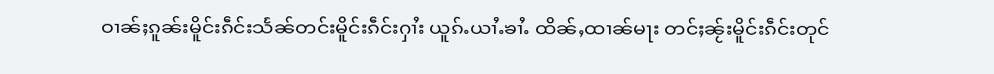ဝၢၼ်ႈၵူၼ်းမိူင်းၵဵင်းသႅၼ်တင်းမိူင်းၵဵင်းႁၢႆး ယူၵ်ႉယၢႆႉၶၢႆႉ ထိၼ်ႇထၢၼ်မႃး တင်ႈၼႂ်းမိူင်းၵဵင်းတုင်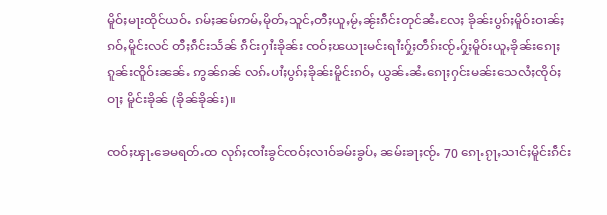မိူဝ်ႈမႃးထိုင်ယဝ်ႉ ၵမ်ႈၼမ်ဢမ်ႇမိုတ်ႇသူင်ႇတီႈယူႇမႂ်ႇၼႂ်းၵဵင်းတုင်ၼႆႉလႄႈ ၶိုၼ်းပွၵ်ႈမိူဝ်းဝၢၼ်ႈၵဝ်ႇမိူင်းလင် တီႈၵဵင်းသႅၼ် ၵဵင်းႁၢႆးၶိုၼ်း ၸဝ်ႈၽယႃးမင်းရၢႆးႁႂ်ႈတဵၵ်းၸႂ်ႉႁႂ်ႈမိူဝ်းယူႇၶိုၼ်းၵေႃႈ ၵူၼ်းၸိူဝ်းၼၼ်ႉ ဢွၼ်ၵၼ် လၵ်ႉပၢႆႈပွၵ်ႈၶိုၼ်းမိူင်းၵဝ်ႇ ယွၼ်ႉၼႆႉၵေႃႈႁင်းမၼ်းသေလႆႈၸိုဝ်ႈဝႃႈ မိူင်းၶိုၼ် (ၶိုၼ်ၶိုၼ်း)။

ၸဝ်ႈၾႃႉၶေမရတ်ႉထ လုၵ်ႈၸၢႆးၶွင်ၸဝ်ႈလၢဝ်ၶမ်းၶွပ်ႇ ၼမ်းၶႃႈၸႂ်ႉ 70 ၵေႃႉၵႂႃႇသၢင်ႈမိူင်းၵဵင်း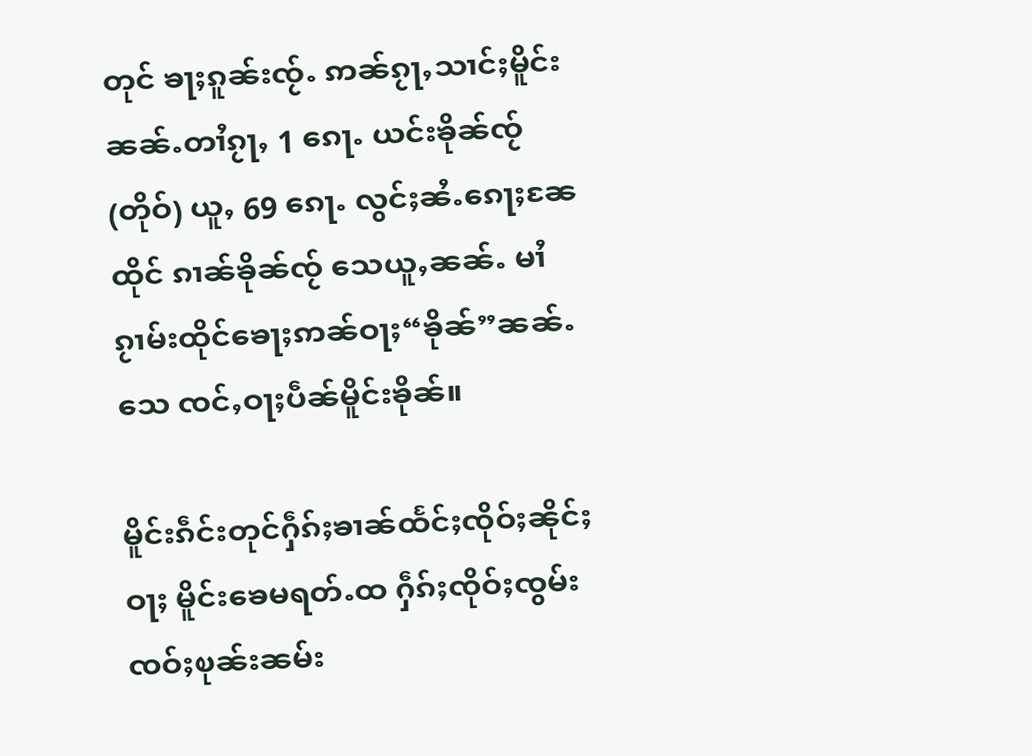တုင် ၶႃႈၵူၼ်းၸႂ်ႉ ဢၼ်ၵႂႃႇသၢင်ႈမိူင်းၼၼ်ႉတၢႆၵႂႃႇ 1 ၵေႃႉ ယင်းၶိုၼ်ၸႂ်(တိုဝ်) ယူႇ 69 ၵေႃႉ လွင်ႈၼႆႉၵေႃႈၼႄထိုင် ၵၢၼ်ၶိုၼ်ၸႂ် သေယူႇၼၼ်ႉ မၢႆၵႂၢမ်းထိုင်ၶေႃႈဢၼ်ဝႃႈ“ၶိုၼ်”ၼၼ်ႉသေ ၸင်ႇဝႃႈပဵၼ်မိူင်းၶိုၼ်။

မိူင်းၵဵင်းတုင်ႁဵၵ်ႈၶၢၼ်ထႅင်ႈၸိုဝ်ႈၼိုင်ႈဝႃႈ မိူင်းၶေမရတ်ႉထ ႁဵၵ်ႈၸိုဝ်ႈၸွမ်းၸဝ်ႈၿုၼ်းၼမ်း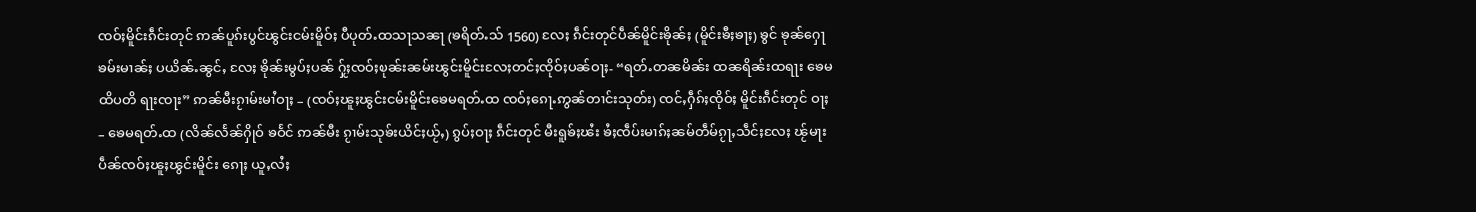ၸဝ်ႈမိူင်းၵဵင်းတုင် ဢၼ်ပူၵ်းပွင်ၽွင်းငမ်းမိူဝ်ႈ ပီပုတ်ႉထသႃသၼႃ (ၶရိတ်ႉသ် 1560) လႄႈ ၵဵင်းတုင်ပဵၼ်မိူင်းၶိုၼ်ႈ (မိူင်းၶီႈၶႃႈ) ၶွင် ၶုၼ်ႁေႃၶမ်းမၢၼ်ႈ ပယိၼ်ႉၼွင်ႇ လႄႈ ၶိုၼ်းမွပ်ႈပၼ် ႁႂ်ႈၸဝ်ႈၿုၼ်းၼမ်းၽွင်းမိူင်းလႄႈတင်ႈၸိုဝ်ႈပၼ်ဝႃႈ- “ရတ်ႉတၼမိၼ်း ထၼရိၼ်းထရႃး ၶေမထိပတိ ရႃးၸႃး” ဢၼ်မီးၵႂၢမ်းမၢႆဝႃႈ – (ၸဝ်ႈၽူႈၽွင်းငမ်းမိူင်းၶေမရတ်ႉထ ၸဝ်ႈၵေႃႉဢွၼ်တၢင်းသုတ်း) ၸင်ႇႁဵၵ်ႈၸိုဝ်ႈ မိူင်းၵဵင်းတုင် ဝႃႈ – ၶေမရတ်ႉထ (လိၼ်လႅၼ်ႁိုဝ် ၶဝႅင် ဢၼ်မီး ၵႂၢမ်းသုၶ်းယိင်ႈယႂ်ႇ) ၵွပ်ႈဝႃႈ ၵဵင်းတုင် မီးရူၶ်ႈၽႆး ၶႆႈၸဵပ်းမၢၵ်ႈၼမ်တဵမ်ၵႂႃႇသဵင်ႈလႄႈ ၽႂ်မႃးပဵၼ်ၸဝ်ႈၽူႈၽွင်းမိူင်း ၵေႃႈ ယူႇလႆႈ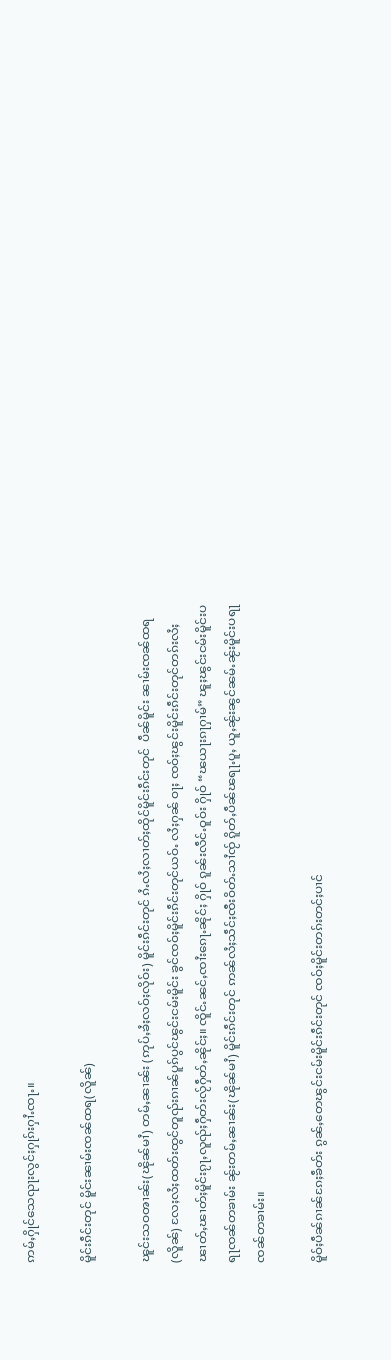ဢမ်ႇႁိုင်သေၺႃးလွင်ႈႁုၵ်းႁၢႆႉၸႃႉ။

မိူင်းၵဵင်းတုင် မိူင်းၼၢမ်းၸၼ်ထရ(လိူၼ်)

ၽူင်းသဝၻၢၼ်း(ၽိုၼ်မၢႆ) တမ်ႇၼၢၼ်း (ဢုပ်ႇၶႆႈလဝ်ႈလိုဝ်း) မိူင်းၵဵင်းတုင် ၵႆႉလႆႈလၢတ်ႈထိုင်မိူင်းၵဵင်းတုင်  ပဵၼ်မိူင်း ၼၢမ်းၸၼ်ထရ(လိူၼ်) လႄႈလႆႈထတ်းထွင်တူၺ်းၵၢၼ်ပူၵ်ပွင်ၽွင်းငမ်းမိူင်း ၶွင်ၸဝ်ႈမိူင်းၵဵင်းတုင်ယဝ်ႉ လႆႈႁၼ် ဝႃႈ ၸဝ်ႈၽွင်းမိူင်းၵဵင်းတုင်တၵ်းလႆႈၽၢတ်ႇၽၢတ်ႈမိူင်းၵႂႃႇလူၺ်ႈႁဵတ်းလႂ်ႁဵတ်ႇၼိုင်ႈ။ ၸိူင်ႉၼင်ႇၸၢႆးၵေႃႉၼိုင်ႈ ႁိုဝ် ၵူၼ်းလဵင်ႉဝူဝ်း ႁိုဝ် “ၽယႃးၵႃႁၢမ်” ၽူႈၽွင်းငမ်းမိူင်းပရႃၸၼ်တၶၢမ်း ၼႂ်းတမ်ႇၼၢၼ်း(ၽိုၼ်မၢႆ) မိူင်းၵဵင်းတုင် ဢၼ်လႆႈသဵင်ႈၸီးဝိတ်ႉသၢႆၸႂ် ၵိူတ်ႇပဵၼ်ၽရႃႉပူႇ ယူႇၼႂ်းၼွင်ၼမ်ႉၼႂ်းမိူင်းပရႃၸၼ်တၶၢမ်း။

မိူဝ်ႈပဵၼ်ၵၢၼ်ၵႄႈၶဵတ်း ၵွၼ်ႇတေၽွင်းငမ်းမိူင်းၵဵင်းတုင် ၸဝ်ႈမိူင်းတၵ်းတင်ႈပၢင်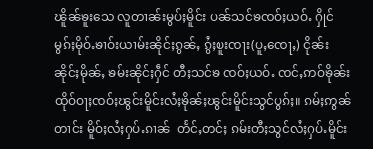ၽိူၼ်ၶူးသေ လူတၢၼ်းမွပ်ႈမိူင်း ပၼ်သင်ၶၸဝ်ႈယဝ်ႉ ႁိုင်မွၵ်ႈမိုဝ်ႉၶၢဝ်းယၢမ်းၼိုင်ႈၵွၼ်ႇ ၵွႆႈၿူးၸႃး(ပူႇၸေႃႇ) ငိုၼ်းၼိုင်ႈမိုၼ်ႇ ၶမ်းၼိုင်ႈႁဵင် တီႈသင်ၶ ၸဝ်ႈယဝ်ႉ ၸင်ႇဢဝ်ၶိုၼ်း ထိုဝ်ဝႃႈၸဝ်ႈၽွင်းမိူင်းလႆႈၶိုၼ်ႈၽွင်းမိူင်းသွင်ပွၵ်ႈ။ ၵမ်ႈဢွၼ်တၢင်း မိူဝ်ႈလႆႈႁပ်ႉၵၢၼ်  တႅင်ႇတင်ႈ ၵမ်းတီႈသွင်လႆႈႁပ်ႉမိူင်း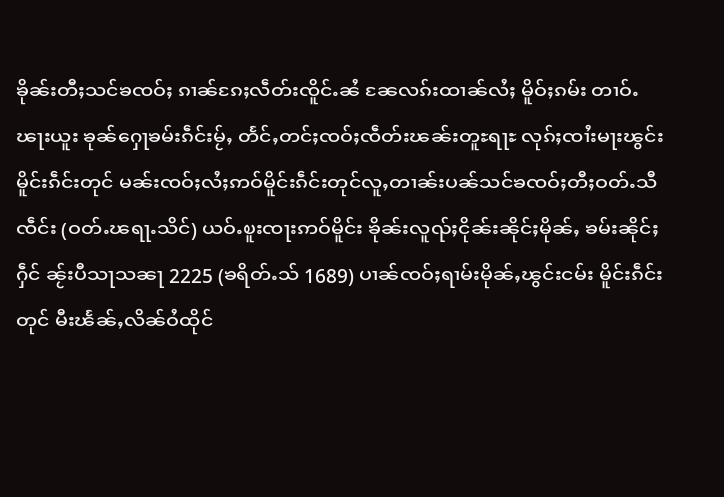ၶိုၼ်းတီႈသင်ၶၸဝ်ႈ ၵၢၼ်ၵႄႈလဵတ်းၸိူင်ႉၼႆ ၼႄလၵ်းထၢၼ်လႆႈ မိူဝ်ႈၵမ်း တၢဝ်ႉၽႃးယူး ၶုၼ်ႁေႃၶမ်းၵဵင်းမႂ်ႇ တႅင်ႇတင်ႈၸဝ်ႈၸဵတ်းၽၼ်းတူႊရႃႊ လုၵ်ႈၸၢႆးမႃးၽွင်းမိူင်းၵဵင်းတုင် မၼ်းၸဝ်ႈလႆႈဢဝ်မိူင်းၵဵင်းတုင်လူႇတၢၼ်းပၼ်သင်ၶၸဝ်ႈတီႈဝတ်ႉသီၸဵင်း (ဝတ်ႉၽရႃႉသိင်) ယဝ်ႉၿူးၸႃးဢဝ်မိူင်း ၶိုၼ်းလူၺ်ႈငိုၼ်းၼိုင်ႈမိုၼ်ႇ ၶမ်းၼိုင်ႈႁဵင် ၼႂ်းပီသႃသၼႃ 2225 (ၶရိတ်ႉသ် 1689) ပၢၼ်ၸဝ်ႈရၢမ်းမိုၼ်ႇၽွင်းငမ်း မိူင်းၵဵင်းတုင် မီးၽႅၼ်ႇလိၼ်ဝႆထိုင်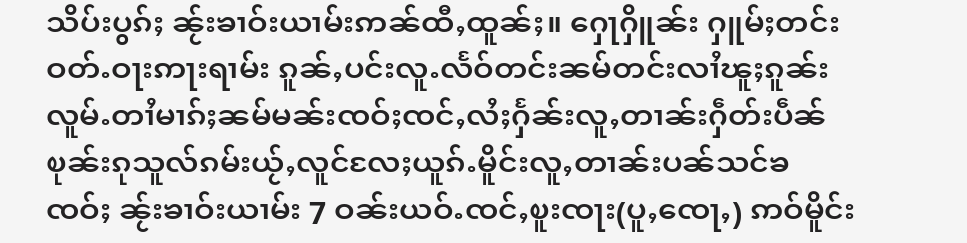သိပ်းပွၵ်ႈ ၼႂ်းၶၢဝ်းယၢမ်းဢၼ်ထီႇထူၼ်ႈ။ ႁေႃႁိူၼ်း ႁူမ်ႈတင်းဝတ်ႉဝႃးဢႃးရၢမ်း ၵူၼ်ႇပင်းလူႉလႅဝ်တင်းၼမ်တင်းလၢႆၽူႈၵူၼ်းလူမ်ႉတၢႆမၢၵ်ႈၼမ်မၼ်းၸဝ်ႈၸင်ႇလႆႈႁႅၼ်းလူႇတၢၼ်းႁဵတ်းပဵၼ်ၿုၼ်းၵုသူလ်ၵမ်းယႂ်ႇလူင်လႄႈယူၵ်ႉမိူင်းလူႇတၢၼ်းပၼ်သင်ၶၸဝ်ႈ ၼႂ်းၶၢဝ်းယၢမ်း 7 ဝၼ်းယဝ်ႉၸင်ႇၿူးၸႃး(ပူႇၸေႃႇ) ဢဝ်မိူင်း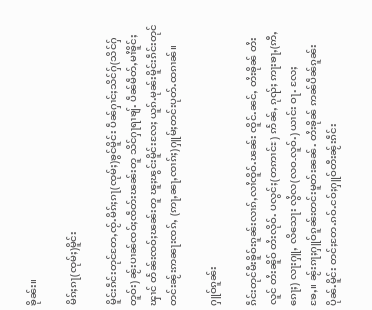ၶိုၼ်း။

မိၵ်ႈၵႃ(ၸုမ်ႈ)မိူင်း

မိူင်းၵဵင်းတုင်တႄႇၸႂ်ႉမိၵ်ႈၵႃ(ၸုမ်ႈ)ၶွင်မိူင်း ပဵၼ်ႁၢင်ႈသိင်ႁ်(သိင်ႁ်တူဝ်း) ၼႂ်းပၢၼ်ၸဝ်ႈၸဵတ်းၽၼ်းတူ သိင်ႁႃရၢၶျ်ႉ ပဵၼ်မဵတ်ႇမၢႆၶိူင်ႈၾၢင် တႅၼ်းၸဝ်ႈၽၼ်းတူ ၽူႈၽွင်းမိူင်းလႄႈ ယူၵ်ႉမုၼ်းမိူင်းၵဵင်းတုင် တင်းၼႂ်းဢၼႃးၸၵ်ႇ (ဢႃႇၼႃႇၸၢၵ်ႈ)ႁူမ်ႈတင်းပုတ်ႉထၵၢၼ်။

ႁူဝ်ၵူၼ်း

ၵဵင်းတုင်မီးၶိူဝ်းၵူၼ်းလၢၵ်ႇလၢႆၸိူဝ်ႉၽၼ်း ၸိူင်ႉၼင်ႇ တႆးၶိုၼ် တႆးလူင် တႆးၼိူဝ် တႆးလိုဝ်ႉ ပလွင်ႈ(တဢၢင်ႊ) ဢႅၼ်ႇ ၵုၺ်ႈ ဢႃးၶႃႇ(ဢီႇၵေႃႈ) လႃးႁူႇ လိသေႃး လွႆလ(လဝ-လူဝ်ႉ) ယၢင်း ဝႃႉ လႄႈ ၶႄႇ။ ၼႂ်းၵႃႈႁူဝ်ၵူၼ်းတင်းမူတ်းၼၼ်ႉ တႆးၶိုၼ် ဢၼ်ပဵၼ်ၵူၼ်းပိုၼ်ႉမိူင်း တင်ႈတႄႉၵဝ်ႉငဝ်ႈႁူဝ်တီးၼႂ်းၵဵင်း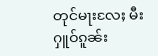တုင်မႃးလႄႈ မီးႁူဝ်ၵူၼ်း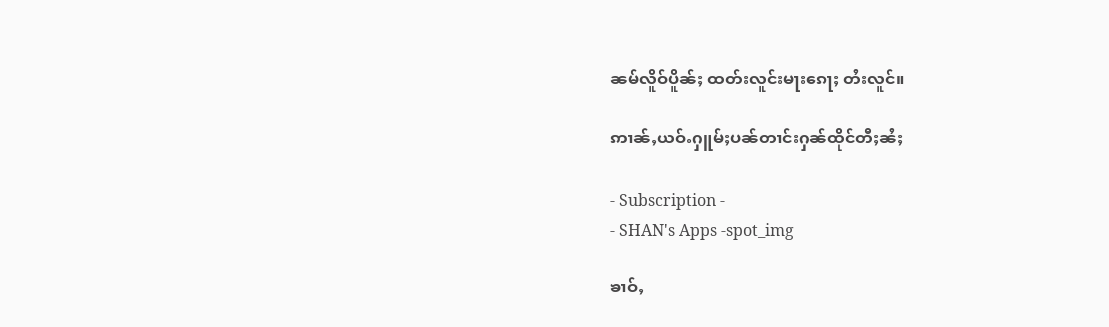ၼမ်လိူဝ်ပိူၼ်ႈ ထတ်းလူင်းမႃးၵေႃႈ တႆးလူင်။

ဢၢၼ်ႇယဝ်ႉႁူမ်ႈပၼ်တၢင်းႁၼ်ထိုင်တီႈၼႆႈ

- Subscription -
- SHAN's Apps -spot_img

ၶၢဝ်ႇ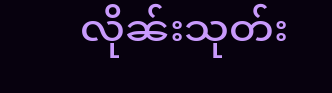လိုၼ်းသုတ်း